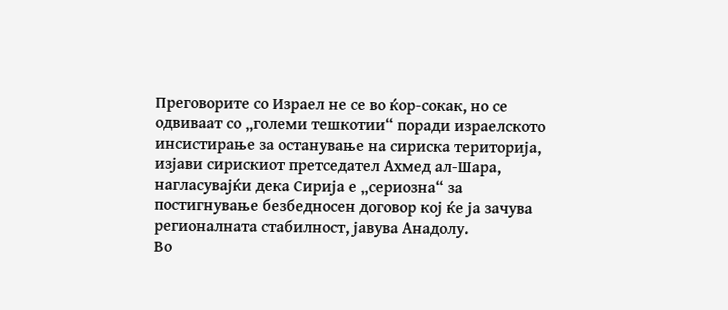Преговорите со Израел не се во ќор-сокак, но се одвиваат со „големи тешкотии“ поради израелското инсистирање за останување на сириска територија, изјави сирискиот претседател Ахмeд ал-Шара, нагласувајќи дека Сирија е „сериозна“ за постигнување безбедносен договор кој ќе ја зачува регионалната стабилност, јавува Анадолу.
Во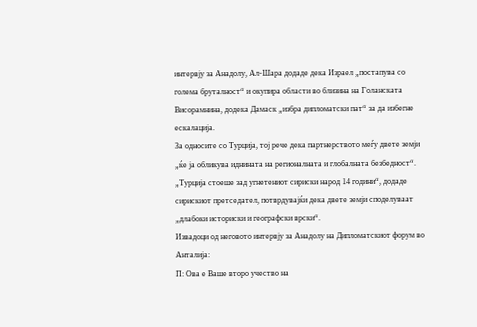интервју за Анадолу, Ал-Шара додаде дека Израел „постапува со голема бруталност“ и окупира области во близина на Голанската Висорамнина, додека Дамаск „избра дипломатски пат“ за да избегне ескалација.
За односите со Турција, тој рече дека партнерството меѓу двете земји „ќе ја обликува иднината на регионалната и глобалната безбедност“.
„Турција стоеше зад угнетениот сириски народ 14 години“, додаде сирискиот претседател, потврдувајќи дека двете земји споделуваат „длабоки историски и географски врски“.
Извадоци од неговото интервју за Анадолу на Дипломатскиот форум во Анталија:
П: Ова е Ваше второ учество на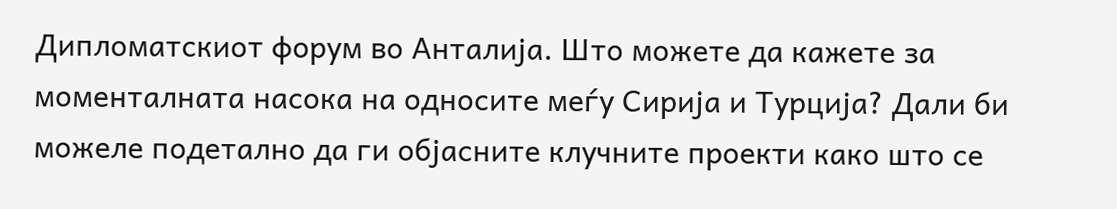Дипломатскиот форум во Анталија. Што можете да кажете за моменталната насока на односите меѓу Сирија и Турција? Дали би можеле подетално да ги објасните клучните проекти како што се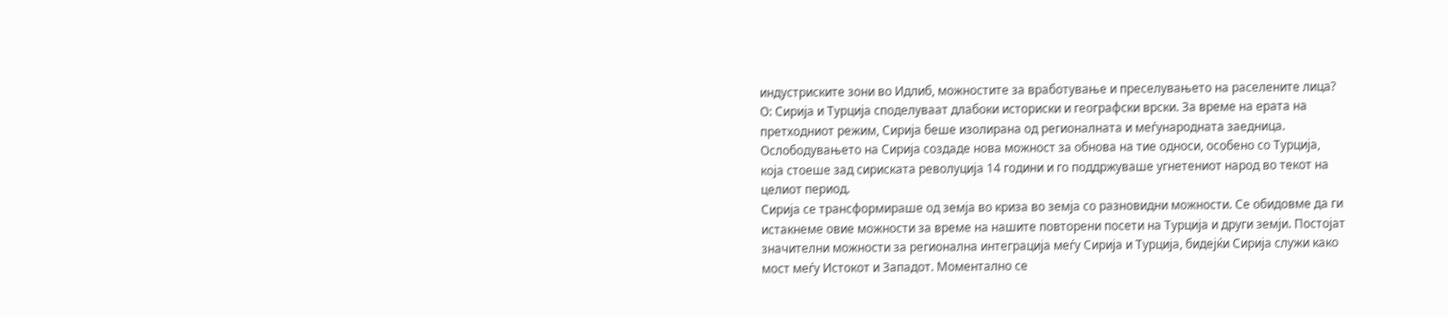индустриските зони во Идлиб, можностите за вработување и преселувањето на раселените лица?
О: Сирија и Турција споделуваат длабоки историски и географски врски. За време на ерата на претходниот режим, Сирија беше изолирана од регионалната и меѓународната заедница. Ослободувањето на Сирија создаде нова можност за обнова на тие односи, особено со Турција, која стоеше зад сириската револуција 14 години и го поддржуваше угнетениот народ во текот на целиот период.
Сирија се трансформираше од земја во криза во земја со разновидни можности. Се обидовме да ги истакнеме овие можности за време на нашите повторени посети на Турција и други земји. Постојат значителни можности за регионална интеграција меѓу Сирија и Турција, бидејќи Сирија служи како мост меѓу Истокот и Западот. Моментално се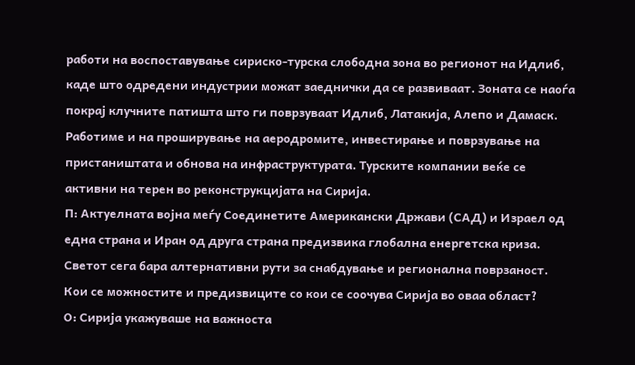работи на воспоставување сириско-турска слободна зона во регионот на Идлиб, каде што одредени индустрии можат заеднички да се развиваат. Зоната се наоѓа покрај клучните патишта што ги поврзуваат Идлиб, Латакија, Алепо и Дамаск.
Работиме и на проширување на аеродромите, инвестирање и поврзување на пристаништата и обнова на инфраструктурата. Турските компании веќе се активни на терен во реконструкцијата на Сирија.
П: Актуелната војна меѓу Соединетите Американски Држави (САД) и Израел од една страна и Иран од друга страна предизвика глобална енергетска криза. Светот сега бара алтернативни рути за снабдување и регионална поврзаност. Кои се можностите и предизвиците со кои се соочува Сирија во оваа област?
О: Сирија укажуваше на важноста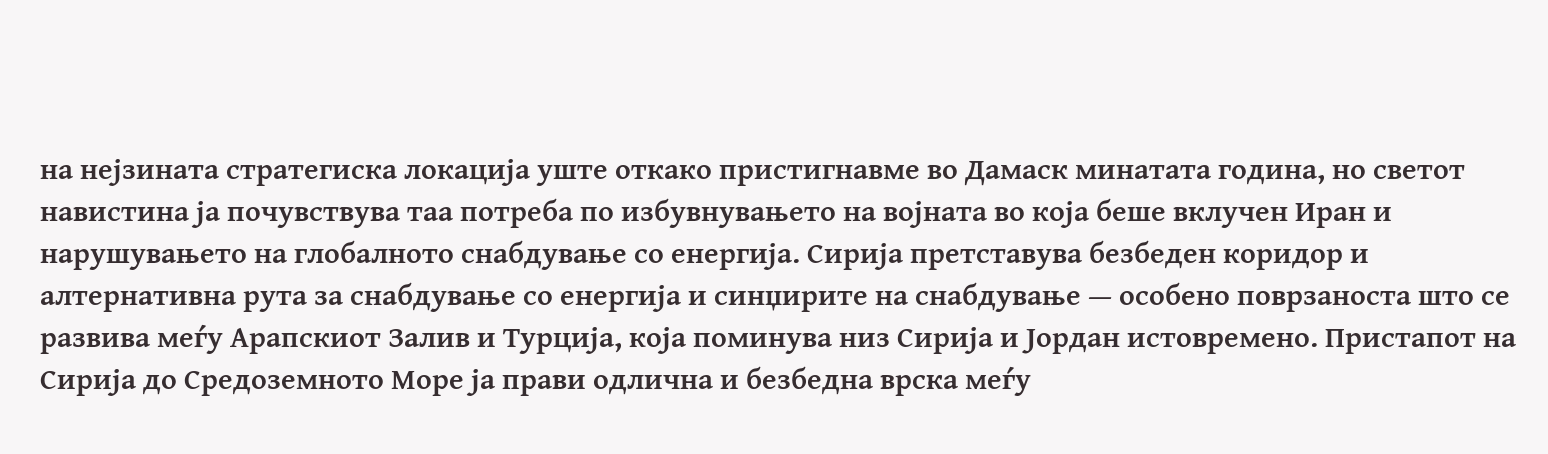на нејзината стратегиска локација уште откако пристигнавме во Дамаск минатата година, но светот навистина ја почувствува таа потреба по избувнувањето на војната во која беше вклучен Иран и нарушувањето на глобалното снабдување со енергија. Сирија претставува безбеден коридор и алтернативна рута за снабдување со енергија и синџирите на снабдување — особено поврзаноста што се развива меѓу Арапскиот Залив и Турција, која поминува низ Сирија и Јордан истовремено. Пристапот на Сирија до Средоземното Море ја прави одлична и безбедна врска меѓу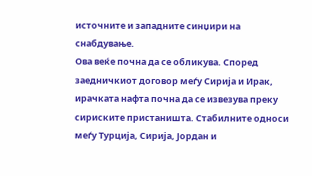источните и западните синџири на снабдување.
Ова веќе почна да се обликува. Според заедничкиот договор меѓу Сирија и Ирак, ирачката нафта почна да се извезува преку сириските пристаништа. Стабилните односи меѓу Турција, Сирија, Јордан и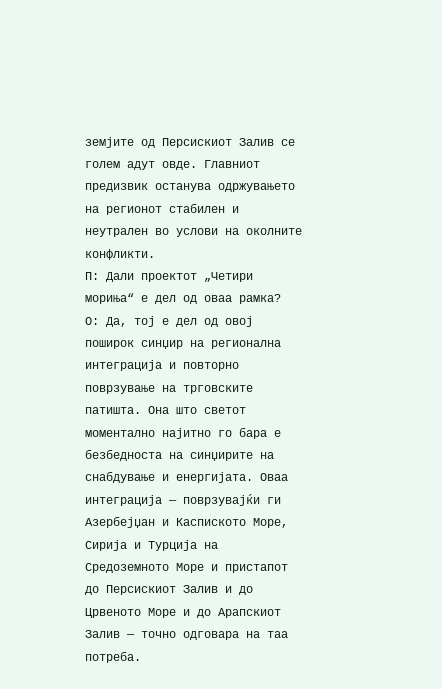земјите од Персискиот Залив се голем адут овде. Главниот предизвик останува одржувањето на регионот стабилен и неутрален во услови на околните конфликти.
П: Дали проектот „Четири мориња“ е дел од оваа рамка?
О: Да, тој е дел од овој поширок синџир на регионална интеграција и повторно поврзување на трговските патишта. Она што светот моментално најитно го бара е безбедноста на синџирите на снабдување и енергијата. Оваа интеграција — поврзувајќи ги Азербејџан и Каспиското Море, Сирија и Турција на Средоземното Море и пристапот до Персискиот Залив и до Црвеното Море и до Арапскиот Залив — точно одговара на таа потреба.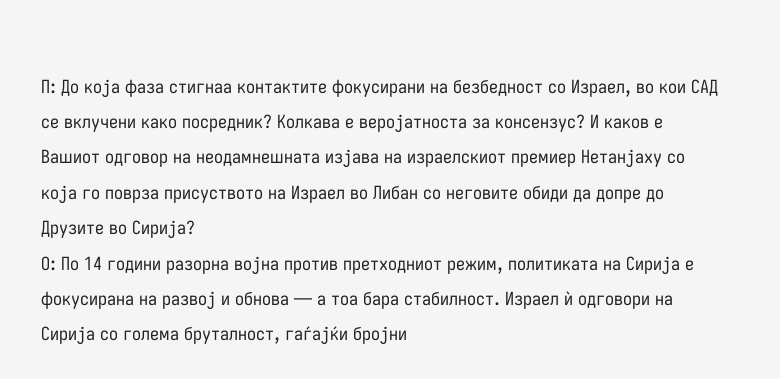П: До која фаза стигнаа контактите фокусирани на безбедност со Израел, во кои САД се вклучени како посредник? Колкава е веројатноста за консензус? И каков е Вашиот одговор на неодамнешната изјава на израелскиот премиер Нетанјаху со која го поврза присуството на Израел во Либан со неговите обиди да допре до Друзите во Сирија?
О: По 14 години разорна војна против претходниот режим, политиката на Сирија е фокусирана на развој и обнова — а тоа бара стабилност. Израел ѝ одговори на Сирија со голема бруталност, гаѓајќи бројни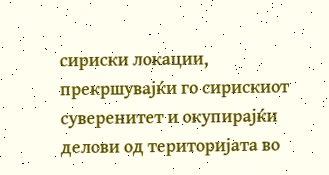сириски локации, прекршувајќи го сирискиот суверенитет и окупирајќи делови од територијата во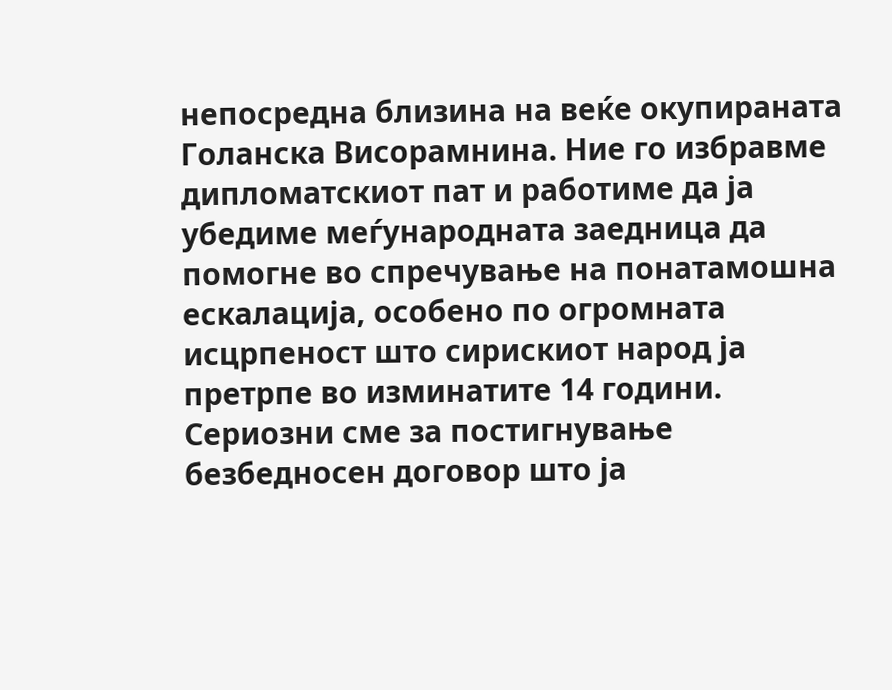непосредна близина на веќе окупираната Голанска Висорамнина. Ние го избравме дипломатскиот пат и работиме да ја убедиме меѓународната заедница да помогне во спречување на понатамошна ескалација, особено по огромната исцрпеност што сирискиот народ ја претрпе во изминатите 14 години.
Сериозни сме за постигнување безбедносен договор што ја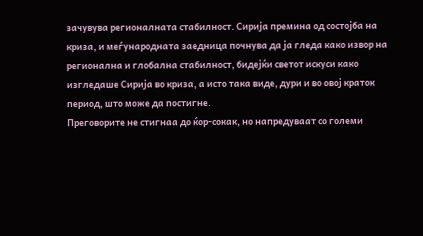зачувува регионалната стабилност. Сирија премина од состојба на криза, и меѓународната заедница почнува да ја гледа како извор на регионална и глобална стабилност, бидејќи светот искуси како изгледаше Сирија во криза, а исто така виде, дури и во овој краток период, што може да постигне.
Преговорите не стигнаа до ќор-сокак, но напредуваат со големи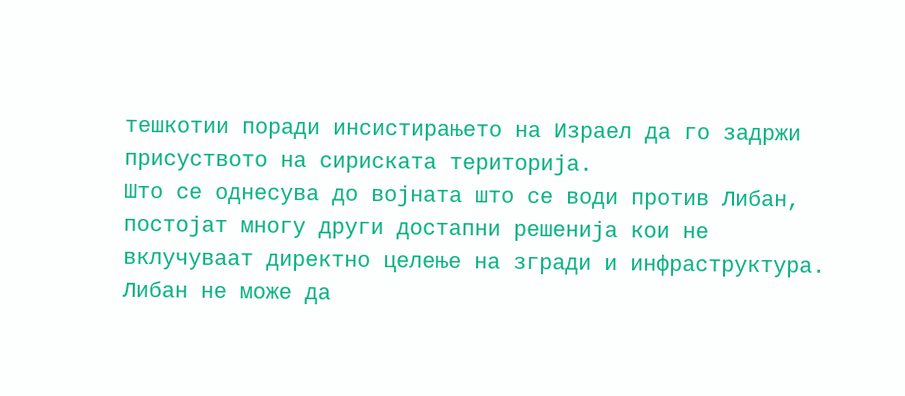тешкотии поради инсистирањето на Израел да го задржи присуството на сириската територија.
Што се однесува до војната што се води против Либан, постојат многу други достапни решенија кои не вклучуваат директно целење на згради и инфраструктура. Либан не може да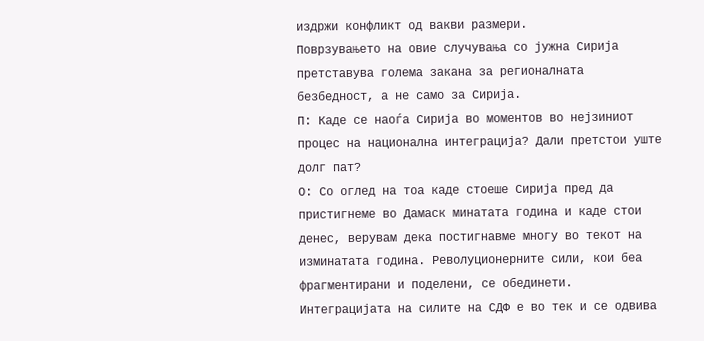издржи конфликт од вакви размери.
Поврзувањето на овие случувања со јужна Сирија претставува голема закана за регионалната безбедност, а не само за Сирија.
П: Каде се наоѓа Сирија во моментов во нејзиниот процес на национална интеграција? Дали претстои уште долг пат?
О: Со оглед на тоа каде стоеше Сирија пред да пристигнеме во Дамаск минатата година и каде стои денес, верувам дека постигнавме многу во текот на изминатата година. Револуционерните сили, кои беа фрагментирани и поделени, се обединети. Интеграцијата на силите на СДФ е во тек и се одвива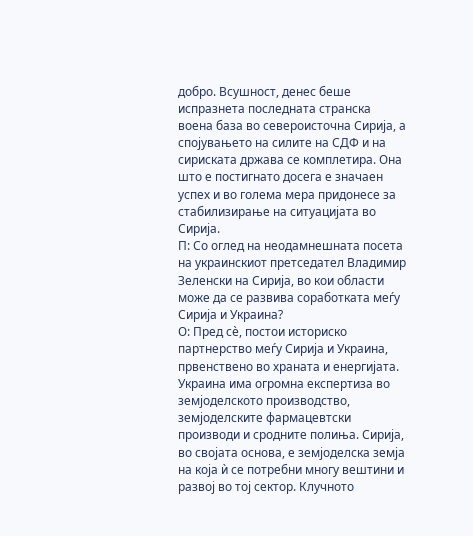добро. Всушност, денес беше испразнета последната странска воена база во североисточна Сирија, а спојувањето на силите на СДФ и на сириската држава се комплетира. Она што е постигнато досега е значаен успех и во голема мера придонесе за стабилизирање на ситуацијата во Сирија.
П: Со оглед на неодамнешната посета на украинскиот претседател Владимир Зеленски на Сирија, во кои области може да се развива соработката меѓу Сирија и Украина?
О: Пред сè, постои историско партнерство меѓу Сирија и Украина, првенствено во храната и енергијата. Украина има огромна експертиза во земјоделското производство, земјоделските фармацевтски производи и сродните полиња. Сирија, во својата основа, е земјоделска земја на која ѝ се потребни многу вештини и развој во тој сектор. Клучното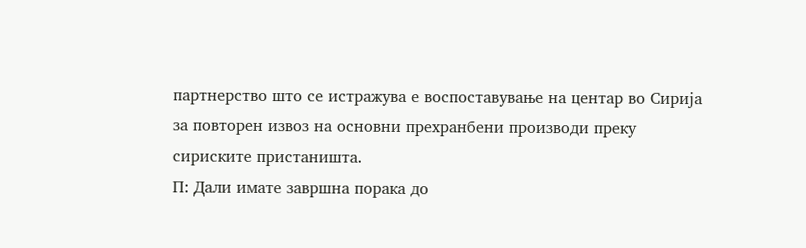партнерство што се истражува е воспоставување на центар во Сирија за повторен извоз на основни прехранбени производи преку сириските пристаништа.
П: Дали имате завршна порака до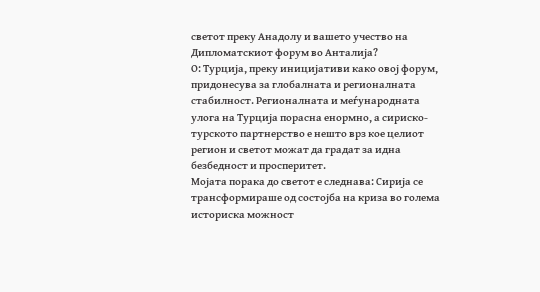светот преку Анадолу и вашето учество на Дипломатскиот форум во Анталија?
О: Турција, преку иницијативи како овој форум, придонесува за глобалната и регионалната стабилност. Регионалната и меѓународната улога на Турција порасна енормно, а сириско-турското партнерство е нешто врз кое целиот регион и светот можат да градат за идна безбедност и просперитет.
Мојата порака до светот е следнава: Сирија се трансформираше од состојба на криза во голема историска можност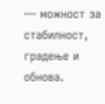— можност за стабилност, градење и обнова.